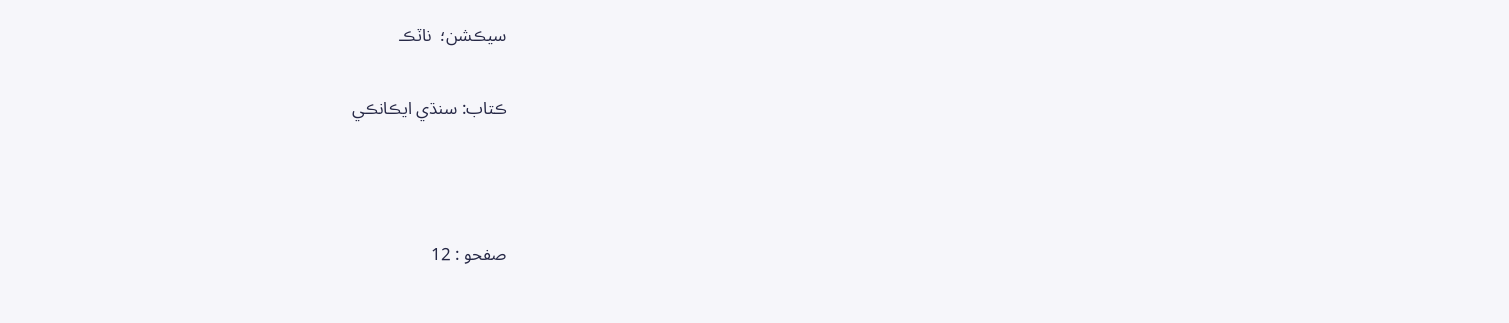سيڪشن؛  ناٽڪ

ڪتاب: سنڌي ايڪانڪي



صفحو : 12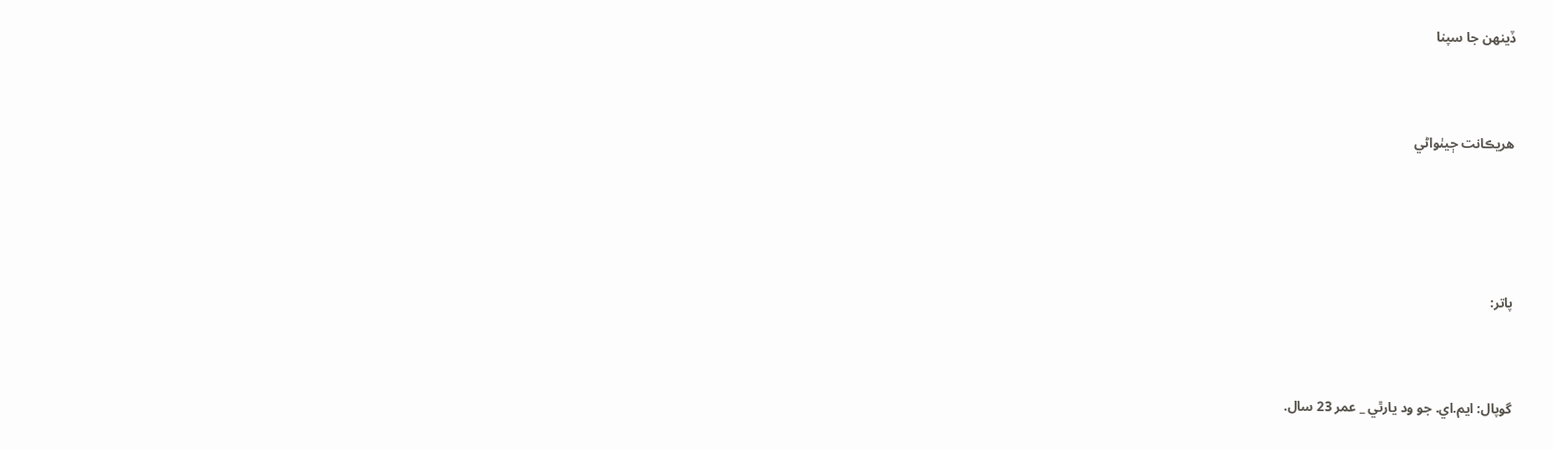ڏينهن جا سپنا



هريڪانت ڄيٺواڻي





پاتر:



گوپال: ايم.اي. جو ود يارٿي _ عمر 23 سال.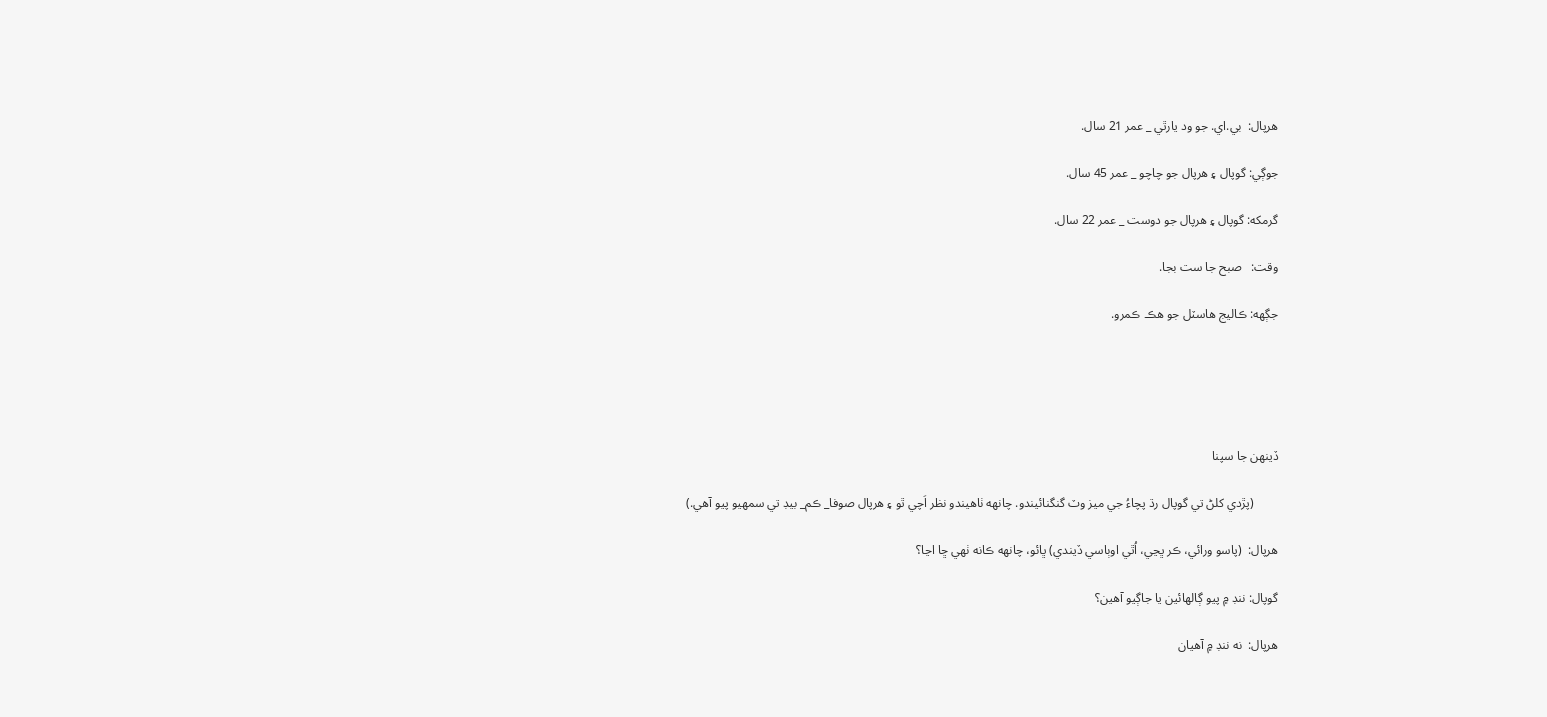هرپال:  بي.اي. جو ود يارٿي _ عمر 21 سال.

جوڳي: گوپال ۽ هرپال جو چاچو _ عمر 45 سال.

گرمکه: گوپال ۽ هرپال جو دوست _ عمر 22 سال.

وقت:   صبح جا ست بجا.

جڳهه: ڪاليج هاسٽل جو هڪ ڪمرو.





ڏينهن جا سپنا

        (پڙدي کلڻ تي گوپال رڌ پچاءُ جي ميز وٽ گنگنائيندو. چانهه ٺاهيندو نظر اَچي ٿو ۽ هرپال صوفا_ ڪم_ بيڊ تي سمهيو پيو آهي.)

هرپال:  (پاسو ورائي، ڪر ڀڃي، اُٿي اوٻاسي ڏيندي) ڀائو، چانهه ڪانه ٺهي ڇا اڃا؟

گوپال: ننڊ ۾ پيو ڳالهائين يا جاڳيو آهين؟

هرپال:  نه ننڊ ۾ آهيان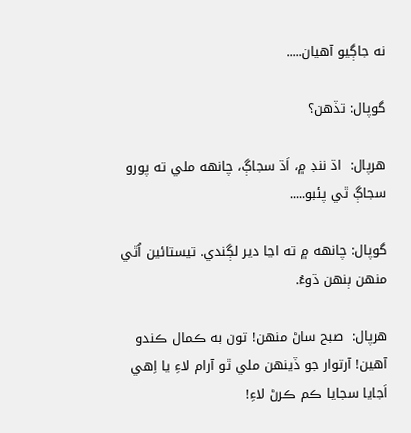نه جاڳيو آهيان.....

گوپال: تڏهن؟

هرپال:  اڌ ننڊ ۾، اَڌ سجاڳ، چانهه ملي ته پورو سجاڳ ٿي پئبو.....

گوپال: چانهه ۾ ته اڃا دير لڳندي. تيستائين اُٿي منهن ٻنهن ڌوءُ.

هرپال:  صبح ساڻ منهن! تون به ڪمال ڪندو آهين! آرتوار جو ڏينهن ملي ٿو آرام لاءِ يا اِهي اَجايا سجايا ڪم ڪرڻ لاءِ!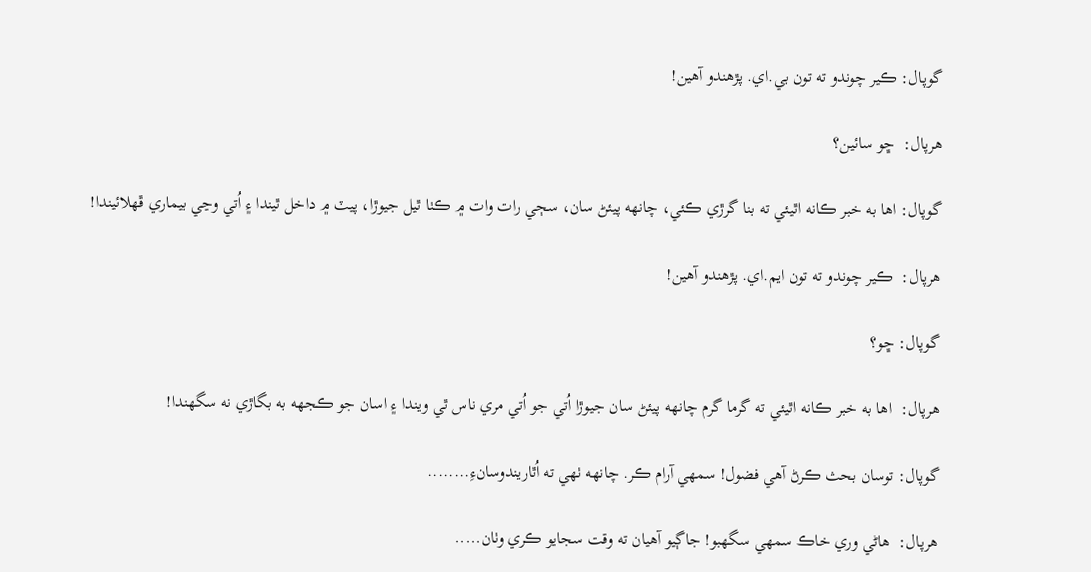گوپال: ڪير چوندو ته تون بي.اي. پڙهندو آهين!

هرپال:  ڇو سائين؟

گوپال: اها به خبر ڪانه اٿيئي ته بنا گرڙي ڪئي، چانهه پيئڻ سان، سڄي رات وات ۾ ڪٺا ٿيل جيوڙا، پيٽ ۾ داخل ٿيندا ۽ اُتي وڃي بيماري ڦهلائيندا!

هرپال:  ڪير چوندو ته تون ايم.اي. پڙهندو آهين!

گوپال: ڇو؟

هرپال:  اها به خبر ڪانه اٿيئي ته گرما گرم چانهه پيئڻ سان جيوڙا اُتي جو اُتي مري ناس ٿي ويندا ۽ اسان جو ڪجهه به بگاڙي نه سگهندا!

گوپال: توسان بحث ڪرڻ آهي فضول! سمهي آرام ڪر. چانهه ٺهي ته اُٿاريندوسانءِ........

هرپال:  هاڻي وري خاڪ سمهي سگهبو! جاڳيو آهيان ته وقت سجايو ڪري وٺان.....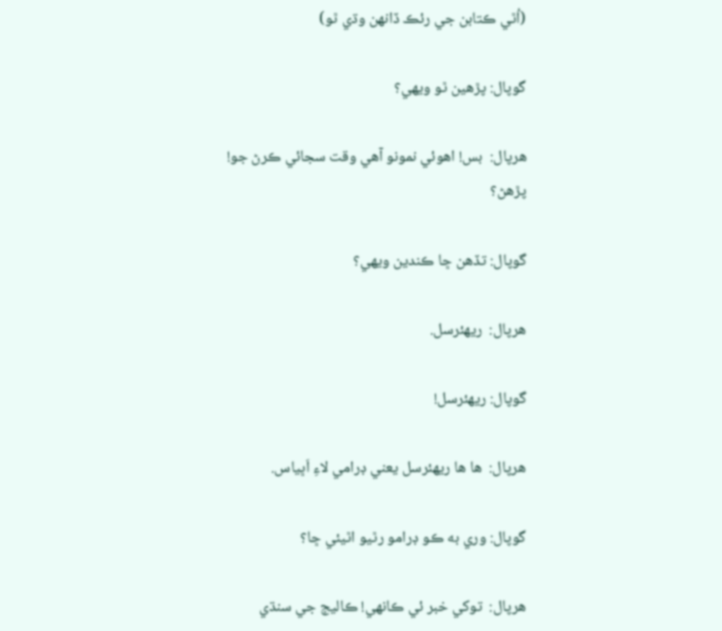(اُٿي ڪتابن جي رئڪ ڏانهن وڌي ٿو)

گوپال: پڙهين ٿو ويهي؟

هرپال:  بس! اهوئي نمونو آهي وقت سجائي ڪرڻ جو! پڙهڻ؟

گوپال: تڏهن ڇا ڪندين ويهي؟

هرپال:  ريهئرسل.

گوپال: ريهئرسل!

هرپال:  ها ها ريهئرسل يعني ڊرامي لاءِ اَڀياس.

گوپال: وري به ڪو ڊرامو رٿيو اٿيئي ڇا؟

هرپال:  توکي خبر ئي ڪانهي! ڪاليج جي سنڌي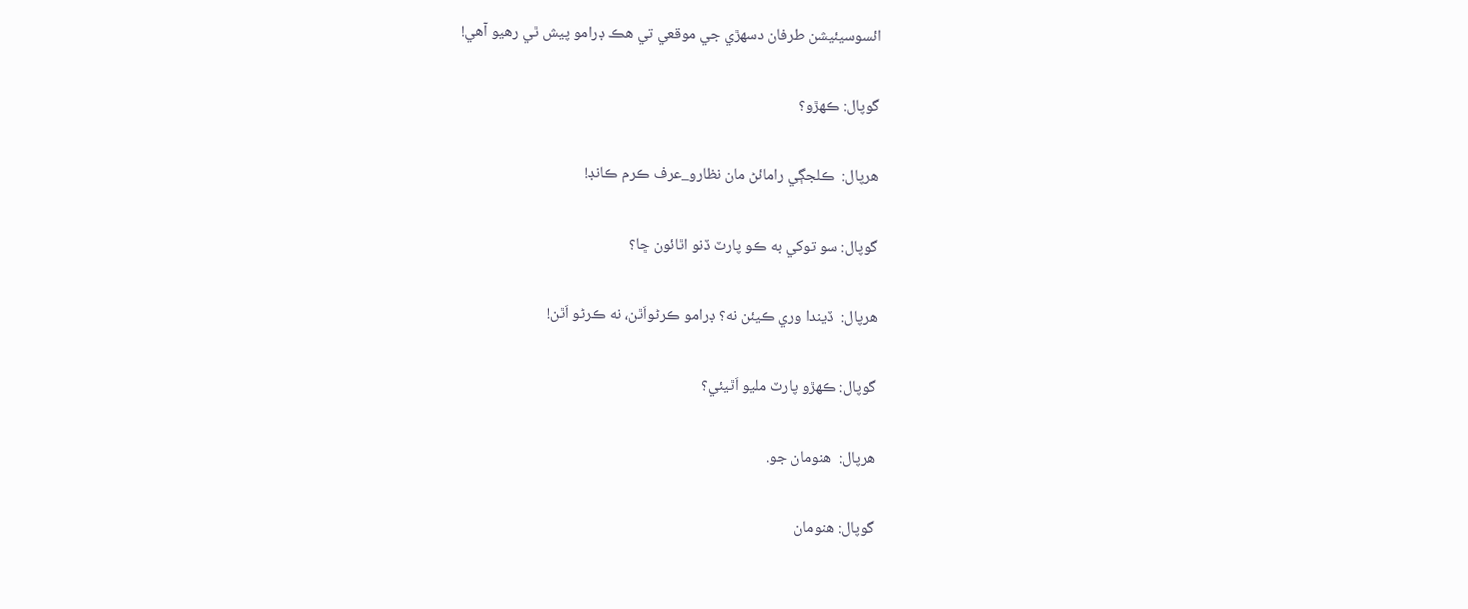ائسوسيئيشن طرفان دسهڙي جي موقعي تي هڪ ڊرامو پيش ٿي رهيو آهي!

گوپال: ڪهڙو؟

هرپال:  ڪلجڳي رامائڻ مان نظارو_عرف ڪرم ڪانڊ!

گوپال: سو توکي به ڪو پارٽ ڏنو اٿائون ڇا؟

هرپال:  ڏيندا وري ڪيئن نه؟ ڊرامو ڪرڻواَٿن، نه ڪرڻو اَٿن!

گوپال: ڪهڙو پارٽ مليو اَٿيئي؟

هرپال:  هنومان جو.

گوپال: هنومان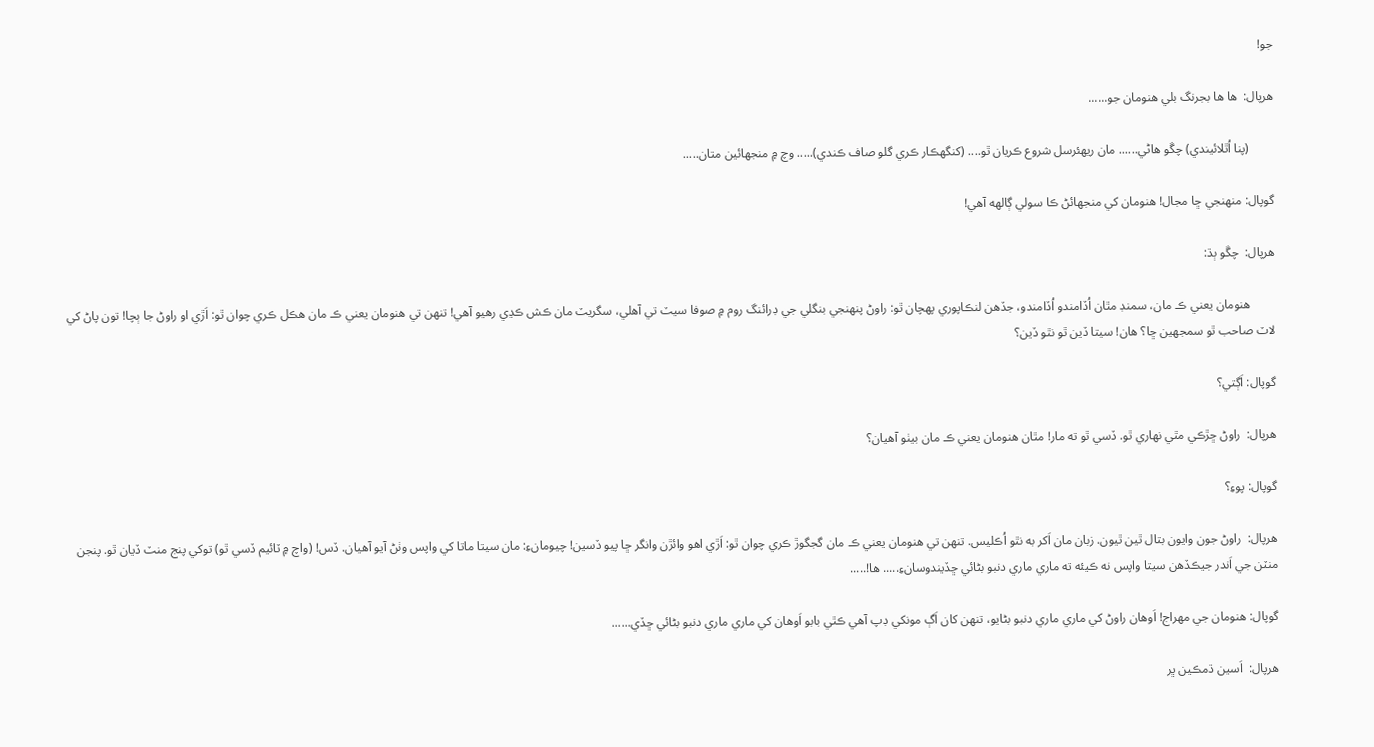جو!

هرپال:  ها ها بجرنگ بلي هنومان جو......

        (پنا اُٿلائيندي) چڱو هاڻي...... مان ريهئرسل شروع ڪريان ٿو.... (کنگهڪار ڪري گلو صاف ڪندي)..... وچ ۾ منجهائين متان.....

گوپال: منهنجي ڇا مجال! هنومان کي منجهائڻ ڪا سولي ڳالهه آهي!

هرپال:  چڱو ٻڌ:

        هنومان يعني ڪ مان، سمنڊ مٿان اُڏامندو اُڏامندو، جڏهن لنڪاپوري پهچان ٿو: راوڻ پنهنجي بنگلي جي ڊرائنگ روم ۾ صوفا سيٽ تي آهلي، سگريٽ مان ڪش ڪڍي رهيو آهي! تنهن تي هنومان يعني ڪ مان هڪل ڪري چوان ٿو: اَڙي او راوڻ جا ٻچا! تون پاڻ کي لاٽ صاحب ٿو سمجهين ڇا؟ هان! سيتا ڏين ٿو نٿو ڏين؟

گوپال: اَڳتي؟

هرپال:  راوڻ ڇڙڪي مٿي نهاري ٿو. ڏسي ٿو ته مار! مٿان هنومان يعني ڪ مان بيٺو آهيان؟

گوپال: پوءِ؟

هرپال:  راوڻ جون وايون بتال ٿين ٿيون. زبان مان اَکر به نٿو اُڪليس. تنهن تي هنومان يعني ڪ مان گجگوڙ ڪري چوان ٿو: اَڙي اهو وائڙن وانگر ڇا پيو ڏسين! چيومانءِ: مان سيتا ماتا کي واپس وٺڻ آيو آهيان. ڏس! (واچ ۾ ٽائيم ڏسي ٿو) توکي پنج منٽ ڏيان ٿو. پنجن منٽن جي اَندر جيڪڏهن سيتا واپس نه ڪيئه ته ماري ماري دنبو بڻائي ڇڏيندوسانءِ..... ها!.....

گوپال: هنومان جي مهراج! اَوهان راوڻ کي ماري ماري دنبو بڻايو، تنهن کان اَڳ مونکي ڊپ آهي ڪٿي بابو اَوهان کي ماري ماري دنبو بڻائي ڇڏي......

هرپال:  اَسين ڌمڪين ڀر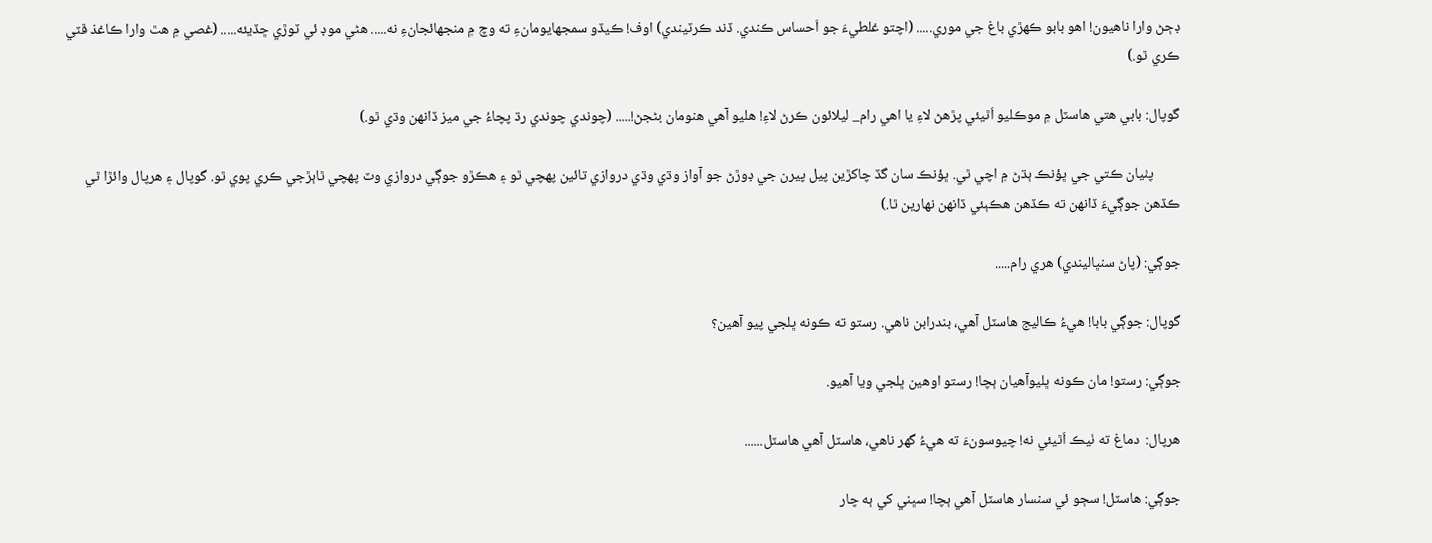ڊڄڻ وارا ناهيون! اهو بابو ڪهڙي باغ جي موري..... (اچتو غلطيءَ جو اَحساس ڪندي. ڏند ڪرٽيندي) اوف! ڪيڏو سمجهايومانءِ ته وچ ۾ منجهائجانءِ نه..... هڻي موڊ ئي ٽوڙي ڇڏيئه..... (غصي ۾ هٿ وارا ڪاغذ ڦٽي ڪري ٿو.)

گوپال: بابي هتي هاسٽل ۾ موڪليو اَٿيئي پڙهڻ لاءِ يا اهي رام_ ليلائون ڪرڻ لاءِ! هليو آهي هنومان بڻجڻ!..... (چوندي چوندي رڌ پچاءُ جي ميز ڏانهن وڌي ٿو.)

        پٺيان ڪتي جي ڀؤنڪ ٻڌڻ ۾ اچي ٿي. ڀؤنڪ سان گڏ چاکڙين پيل پيرن جي ڊوڙڻ جو آواز وڌي وڌي دروازي تائين پهچي ٿو ۽ هڪڙو جوڳي دروازي وٽ پهچي ٿاٻڙجي ڪري پوي ٿو. گوپال ۽ هرپال وائڙا ٿي ڪڏهن جوڳيءَ ڏانهن ته ڪڏهن هڪٻئي ڏانهن نهارين ٿا.)

جوڳي: (پاڻ سنڀاليندي) هري رام.....

گوپال: جوڳي بابا! هيءُ ڪاليج هاسٽل آهي، بندرابن ناهي. رستو ته ڪونه ڀلجي پيو آهين؟

جوڳي: رستو! مان ڪونه ڀليوآهيان ٻچا! رستو اوهين ڀلجي ويا آهيو.

هرپال:  دماغ ته ٺيڪ اَٿيئي نه! چيوسونءَ ته هيءُ گهر ناهي، هاسٽل آهي هاسٽل......

جوڳي: هاسٽل! سڄو ئي سنسار هاسٽل آهي ٻچا! سڀني کي ٻه چار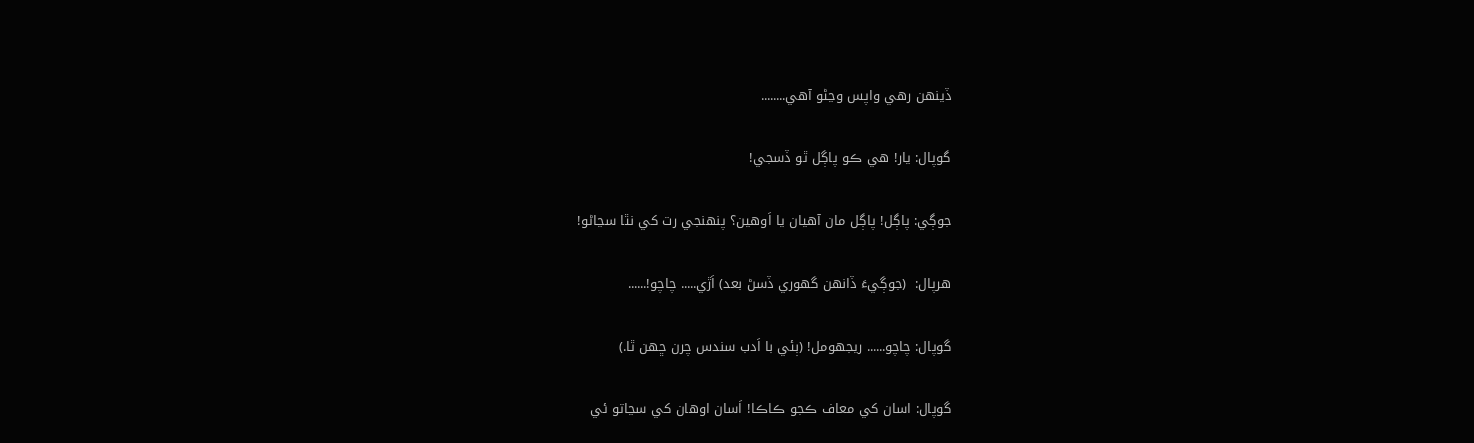ڏينهن رهي واپس وڃڻو آهي........

گوپال: يار! هي ڪو پاڳل ٿو ڏسجي!

جوڳي: پاڳل! پاڳل مان آهيان يا اَوهين؟ پنهنجي رت کي نٿا سڃاڻو!

هرپال:  (جوڳيءَ ڏانهن گهوري ڏسڻ بعد) اَڙي..... چاچو!......

گوپال: چاچو...... ريجهومل! (ٻئي با اَدب سندس چرن ڇهن ٿا.)

گوپال: اسان کي معاف ڪجو ڪاڪا! اَسان اوهان کي سڃاتو ئي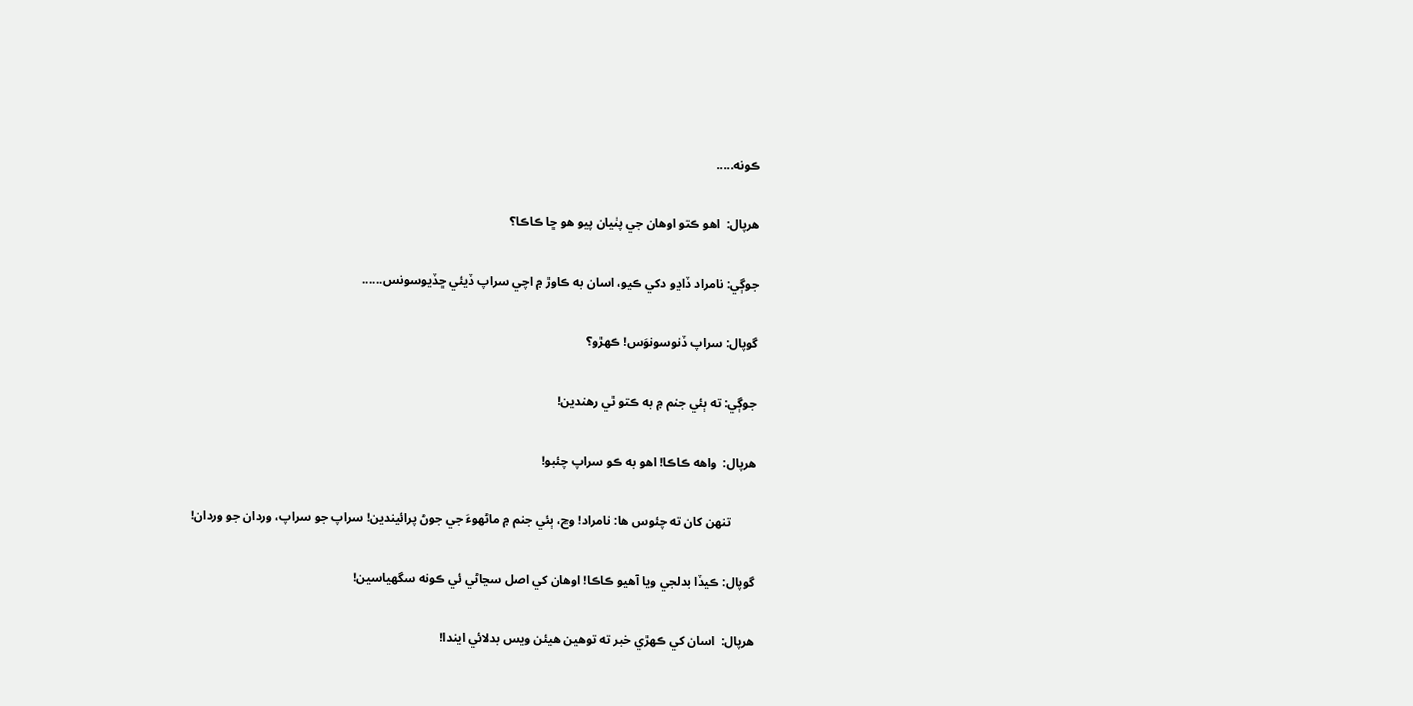ڪونه.....

هرپال:  اهو ڪتو اوهان جي پٺيان پيو هو ڇا ڪاڪا؟

جوڳي: نامراد ڏاڍو دکي ڪيو، اسان به ڪاوڙ ۾ اچي سراپ ڏيئي ڇڏيوسونس......

گوپال: سراپ ڏنوسونوَس! ڪهڙو؟

جوڳي: ته ٻئي جنم ۾ به ڪتو ٿي رهندين!

هرپال:  واهه ڪاڪا! اهو به ڪو سراپ چئبو!

        تنهن کان ته چئوس ها: نامراد! وڃ، ٻئي جنم ۾ ماڻهوءَ جي جوڻ پرائيندين! سراپ جو سراپ، وردان جو وردان!

گوپال: ڪيڏا بدلجي ويا آهيو ڪاڪا! اوهان کي اصل سڃاڻي ئي ڪونه سگهياسين!

هرپال:  اسان کي ڪهڙي خبر ته توهين هيئن ويس بدلائي ايندا!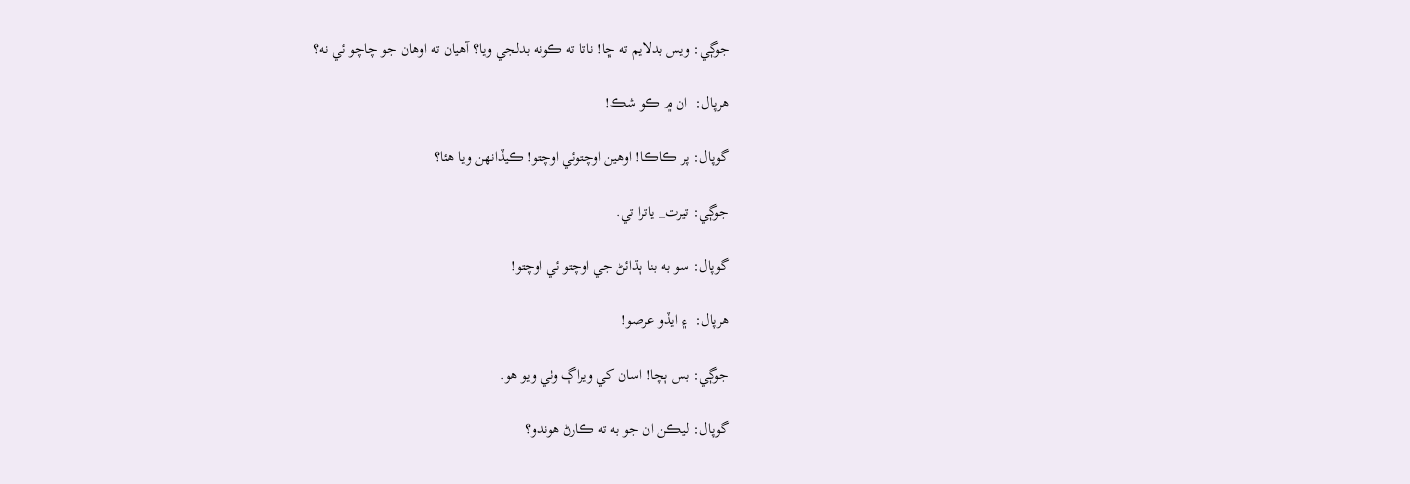جوڳي: ويس بدلايم ته ڇا! ناتا ته ڪونه بدلجي ويا؟ آهيان ته اوهان جو چاچو ئي نه؟

هرپال:  ان ۾ ڪو شڪ!

گوپال: پر ڪاڪا! اوهين اوچتوئي اوچتو! ڪيڏانهن ويا هئا؟

جوڳي: تيرت_ ياترا تي.

گوپال: سو به بنا ٻڌائڻ جي اوچتو ئي اوچتو!

هرپال:  ۽ ايڏو عرصو!

جوڳي: بس ٻچا! اسان کي ويراڳ وٺي ويو هو.

گوپال: ليڪن ان جو به ته ڪارڻ هوندو؟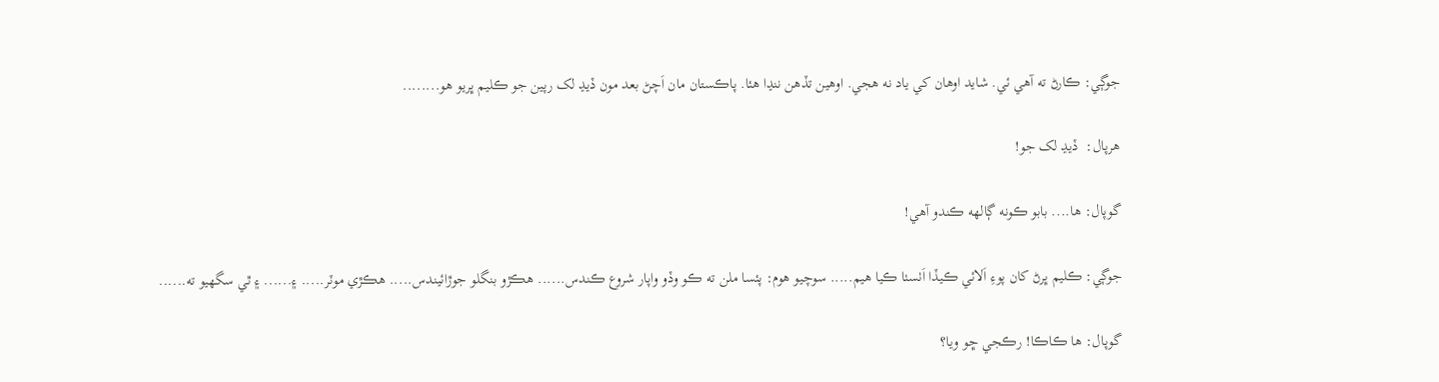جوڳي: ڪارڻ ته آهي ئي. شايد اوهان کي ياد نه هجي. اوهين تڏهن ننڍا هئا. پاڪستان مان اَچڻ بعد مون ڏيڍ لک رپين جو ڪليم ڀريو هو........

هرپال:  ڏيڍ لک جو!

گوپال: ها.... بابو ڪونه ڳالهه ڪندو آهي!

جوڳي: ڪليم ڀرڻ کان پوءِ اَلائي ڪيڏا اَٺسٺا ڪيا هيم..... سوچيو هوم: پئسا ملن ته ڪو وڏو واپار شروع ڪندس...... هڪڙو بنگلو جوڙائيندس..... هڪڙي موٽر..... ۽...... ۽ ٿي سگهيو ته......

گوپال: ها ڪاڪا! رڪجي ڇو ويا؟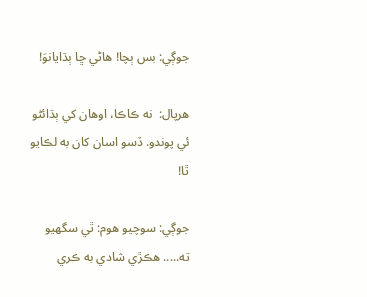جوڳي: بس ٻچا! هاڻي ڇا ٻڌايانوَ!

هرپال:  نه ڪاڪا، اوهان کي ٻڌائڻو ئي پوندو. ڏسو اسان کان به لڪايو ٿا!

جوڳي: سوچيو هوم: ٿي سگهيو ته..... هڪڙي شادي به ڪري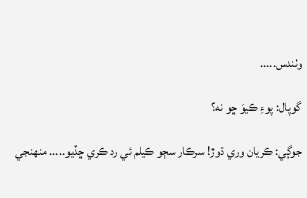وٺندس.....

گوپال: پوءِ ڪيوَ ڇو نه؟

جوڳي: ڪريان وري ڌوڙ! سرڪار سڄو ڪيلم ئي رد ڪري ڇڏيو..... منهنجي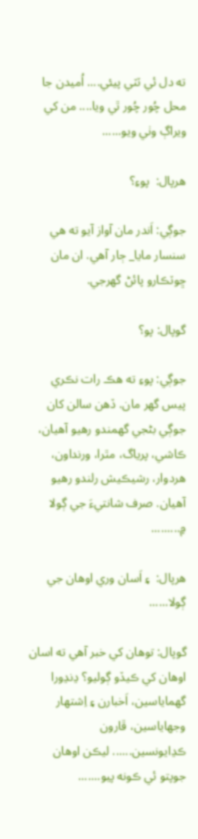ته دل ئي ٽٽي پيئي.... اُميدن جا محل چُور چُور ٿي ويا.... من کي ويراڳ وٺي ويو......

هرپال:  پوءِ؟

جوڳي: اَندر مان آواز آيو ته هي سنسار مايا_ ڄار آهي. ان مان ڇوٽڪارو پائڻ گهرجي.

گوپال: پو؟

جوڳي: پوءِ ته هڪ رات نڪري پيس گهر مان. ڏهن سالن کان جوڳي بڻجي گهمندو رهيو آهيان، ڪاشي، پرياگ، مٿرا، ورنداون، هردوار، رشيڪيش رلندو رهيو آهيان. صرف شانتيءَ جي ڳولا ۾.........

هرپال:  ۽ اَسان وري اوهان جي ڳولا......

گوپال: توهان کي خبر آهي ته اسان اوهان کي ڪيڏو ڳوليو؟ ڍنڍورا گهماياسين، اَخبارن ۽ اِشتهار وجهاياسين، ڦارون ڪڍايونسين...... ليڪن اوهان جوپتو ئي ڪونه پيو.......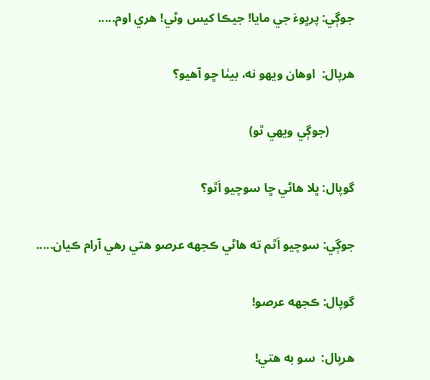جوڳي: پرڀوءَ جي مايا! جيڪا کيس وڻي! هري اوم.....

هرپال:  اوهان ويهو نه، بيٺا ڇو آهيو؟

        (جوڳي ويهي ٿو)

گوپال: ڀلا هاڻي ڇا سوچيو اَٿو؟

جوڳي: سوچيو اَٿم ته هاڻي ڪجهه عرصو هتي رهي آرام ڪيان.....

گوپال: ڪجهه عرصو!

هرپال:  سو به هتي!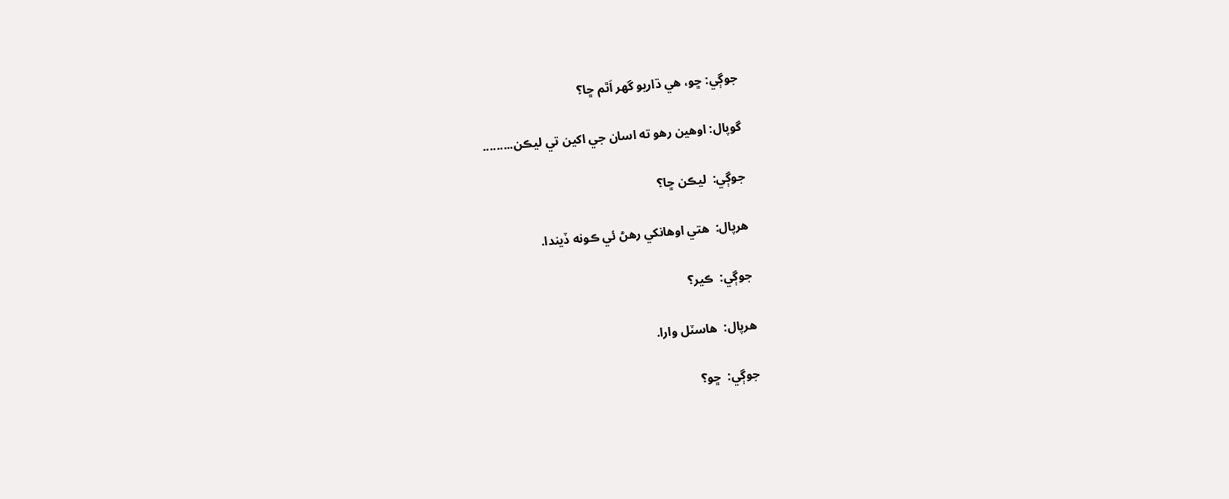جوڳي: ڇو، هي ڌاريو گهر اَٿم ڇا؟

گوپال: اوهين رهو ته اسان جي اکين تي ليڪن.........

جوڳي:  ليڪن ڇا؟

هرپال:  هتي اوهانکي رهڻ ئي ڪونه ڏيندا.

جوڳي:  ڪير؟

هرپال:  هاسٽل وارا.

جوڳي:  ڇو؟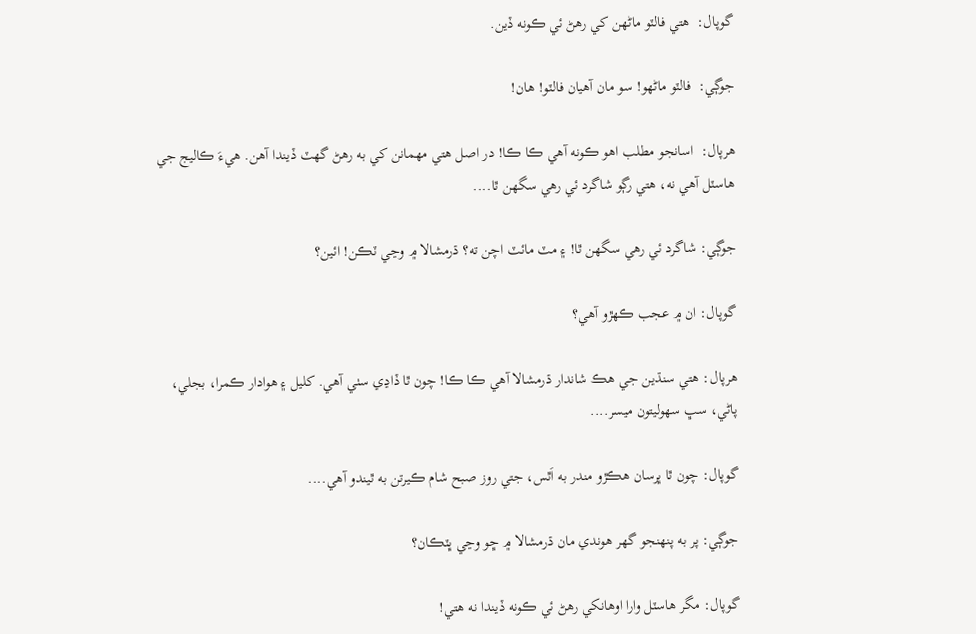گوپال:  هتي فالٽو ماڻهن کي رهڻ ئي ڪونه ڏين.

جوڳي:  فالٽو ماڻهو! سو مان آهيان فالٽو! هان!

هرپال:  اسانجو مطلب اهو ڪونه آهي ڪا ڪا! در اصل هتي مهمانن کي به رهڻ گهٽ ڏيندا آهن. هيءَ ڪاليج جي هاسٽل آهي نه، هتي رڳو شاگرد ئي رهي سگهن ٿا....

جوڳي: شاگرد ئي رهي سگهن ٿا! ۽ مٽ مائٽ اچن ته؟ ڌرمشالا ۾ وڃي ٽڪن! ائين؟

گوپال: ان ۾ عجب ڪهڙو آهي؟

هرپال: هتي سنڌين جي هڪ شاندار ڌرمشالا آهي ڪا ڪا! چون ٿا ڏاڍي سٺي آهي. کليل ۽ هوادار ڪمرا، بجلي، پاڻي، سڀ سهوليتون ميسر....

گوپال: چون ٿا ڀرسان هڪڙو مندر به اَٿس، جتي روز صبح شام ڪيرتن به ٿيندو آهي....

جوڳي: پر به پنهنجو گهر هوندي مان ڌرمشالا ۾ ڇو وڃي ڀٽڪان؟

گوپال: مگر هاسٽل وارا اوهانکي رهڻ ئي ڪونه ڏيندا نه هتي!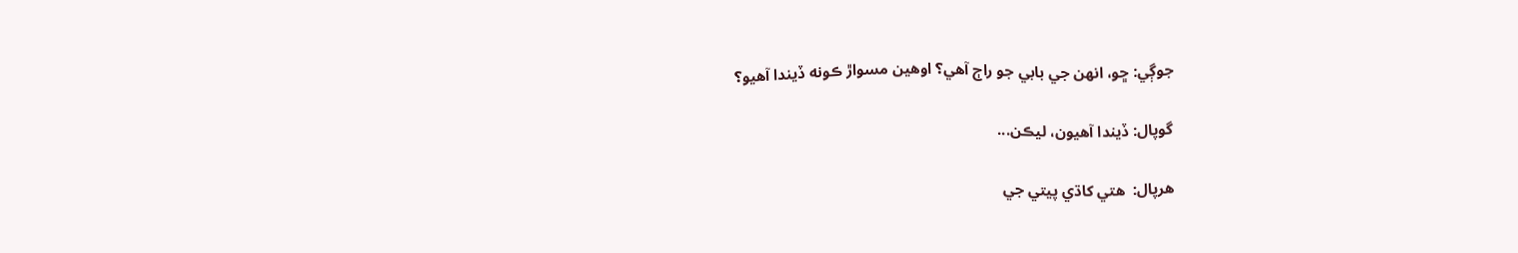جوڳي: ڇو، انهن جي بابي جو راڄ آهي؟ اوهين مسواڙ ڪونه ڏيندا آهيو؟

گوپال: ڏيندا آهيون، ليڪن...

هرپال:  هتي کاڌي پيتي جي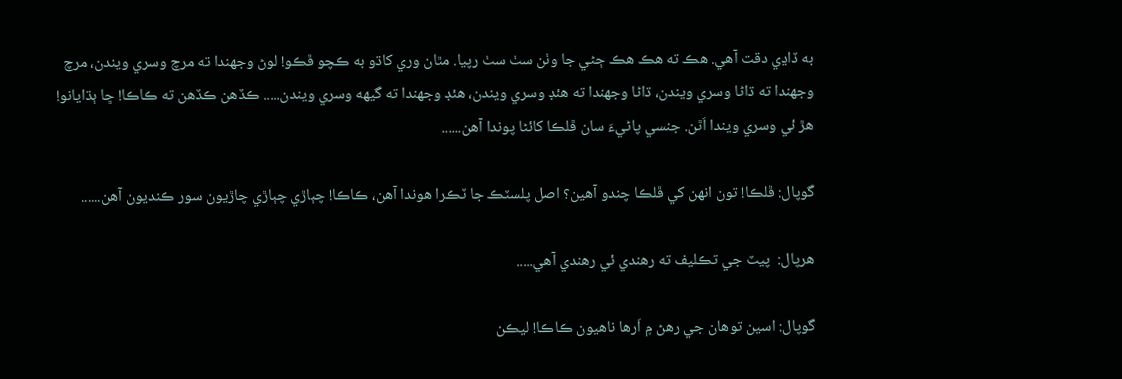به ڏاڍي دقت آهي. هڪ ته هڪ هڪ ڄڻي جا وٺن سٺ سٺ رپيا. مٿان وري کاڌو به ڪچو ڦڪو! لوڻ وجهندا ته مرچ وسري ويندن، مرچ وجهندا ته ڌاڻا وسري ويندن، ڌاڻا وجهندا ته هئڊ وسري ويندن، هئڊ وجهندا ته گيهه وسري ويندن..... ڪڏهن ڪڏهن ته ڪاڪا! ڇا ٻڌايانو! هڙ ئي وسري ويندا اَٿن. جنسي پاڻيءَ سان ڦلڪا کائڻا پوندا آهن......

گوپال: ڦلڪا! تون انهن کي ڦلڪا چندو آهين؟ اصل پلسٽڪ جا ٽڪرا هوندا آهن، ڪاڪا! چٻاڙي چٻاڙي چاڙيون سور ڪنديون آهن......

هرپال:  پيٽ جي تڪليف ته رهندي ئي رهندي آهي.....

گوپال: اسين توهان جي رهڻ ۾ اَرها ناهيون ڪاڪا! ليڪن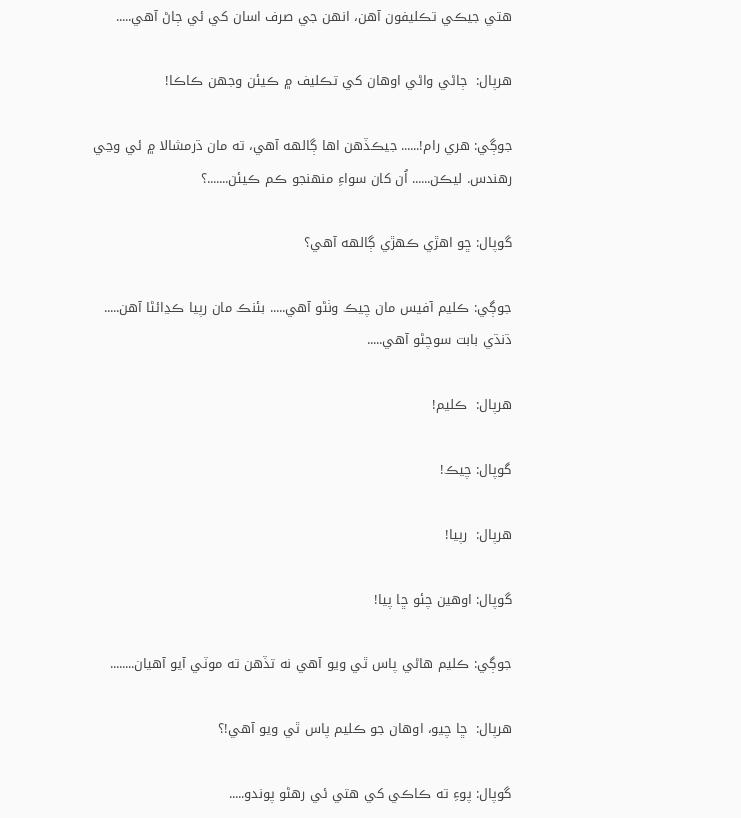هتي جيڪي تڪليفون آهن، انهن جي صرف اسان کي ئي ڄاڻ آهي.....

هرپال:  ڄاڻي واڻي اوهان کي تڪليف ۾ ڪيئن وجهن ڪاڪا!

جوڳي: هري رام!...... جيڪڏهن اها ڳالهه آهي، ته مان ڌرمشالا ۾ ئي وڃي رهندس. ليڪن...... اُن کان سواءِ منهنجو ڪم ڪيئن.......؟

گوپال: ڇو اهڙي ڪهڙي ڳالهه آهي؟

جوڳي: ڪليم آفيس مان چيڪ وٺڻو آهي..... بئنڪ مان رپيا ڪڍائڻا آهن..... ڌنڌي بابت سوچڻو آهي.....

هرپال:  ڪليم!

گوپال: چيڪ!

هرپال:  رپيا!

گوپال: اوهين چئو ڇا پيا!

جوڳي: ڪليم هاڻي پاس ٿي ويو آهي نه تڏهن ته موٽي آيو آهيان........

هرپال:  ڇا چيو، اوهان جو ڪليم پاس ٿي ويو آهي!؟

گوپال: پوءِ ته ڪاڪي کي هتي ئي رهڻو پوندو.....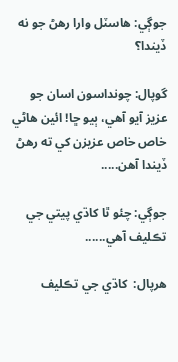جوڳي: هاسٽل وارا رهڻ جو نه ڏيندا؟

گوپال: چونداسون اسان جو عزيز آيو آهي، ٻيو ڇا! ائين هاڻي خاص خاص عزيزن کي ته رهڻ ڏيندا آهن.....

جوڳي: چئو ٿا کاڌي پيتي جي تڪليف آهي......

هرپال:  کاڌي جي تڪليف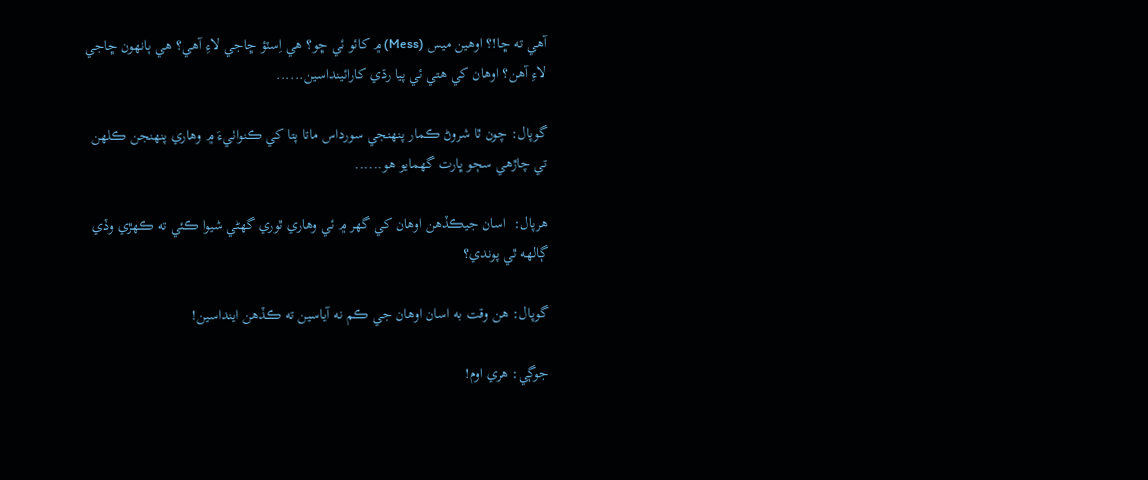آهي ته ڇا!؟ اوهين ميس (Mess) ۾ کائو ئي ڇو؟ هي اِسٽؤ ڇاجي لاءِ آهي؟ هي ٻانهون ڇاجي لاءِ آهن؟ اوهان کي هتي ئي پيا رڌي کارائينداسين......

گوپال: چون ٿا شروڻ ڪمار پنهنجي سورداس ماتا پتا کي ڪنواٺيءَ ۾ وهاري پنهنجن ڪلهن تي چاڙهي سڄو ڀارت گهمايو هو......

هرپال:  اسان جيڪڏهن اوهان کي گهر ۾ ئي وهاري ٿوري گهڻي شيوا ڪئي ته ڪهڙي وڏي ڳالهه ٿي پوندي؟

گوپال: هن وقت به اسان اوهان جي ڪم نه آياسين ته ڪڏهن اينداسين!

جوڳي: هري اوم!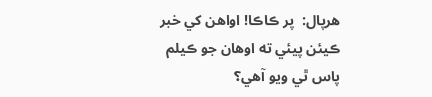هرپال:  پر ڪاڪا! اواهن کي خبر ڪيئن پيئي ته اوهان جو ڪيلم پاس ٿي ويو آهي؟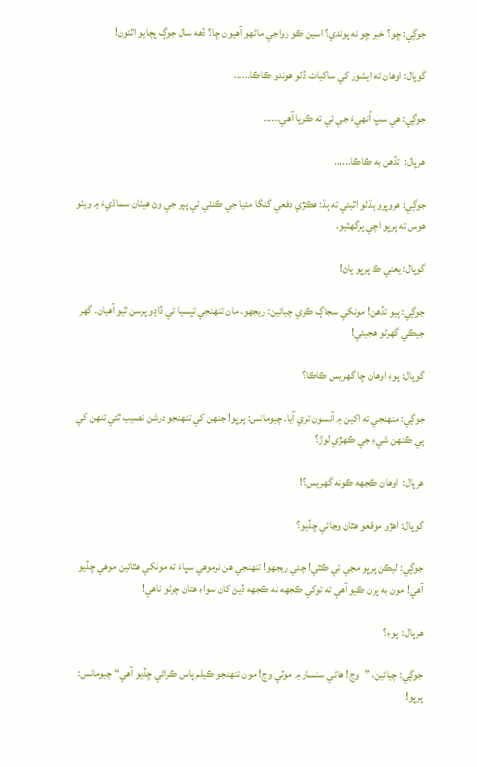جوڳي: ڇو؟ خبر ڇو نه پوندي؟ اسين ڪو رواجي ماڻهو آهيون ڇا؟ ڏهه سال جوڳ پچايو اٿئون!

گوپال: اوهان ته ايشور کي ساکيات ڏٺو هوندو ڪاڪا......

جوڳي: هي سڀ اُنهيءَ جي ئي ته ڪرپا آهي......

هرپال:  تڏهن به ڪاڪا......

جوڳي: هروڀرو ٻڌڻو اٿيئي ته ٻڌ: هڪڙي دفعي گنگا مئيا جي ڪنٺي تي پپر جي وڻ هيٺان سماڌيءَ ۾ ويٺو هوس ته پرڀو اچي پرگهٽيو.

گوپال: يعني ڪ پرڀو پاڻ!

جوڳي: ٻيو تڏهن! مونکي سجاڳ ڪري چيائين: ريجهو، مان تنهنجي تپسيا تي ڏاڍو پرسن ٿيو آهيان. گهر جيڪي گهرڻو هجيئي!

گوپال: پوءِ اوهان ڇا گهريس ڪاڪا؟

جوڳي: منهنجي ته اکين ۾ آنسون تري آيا. چيومانس: پرڀو! جنهن کي تنهنجو درشن نصيب ٿئي تنهن کي ٻي ڪنهن شيءِ جي ڪهڙي لوڙ؟

هرپال:  اوهان ڪجهه ڪونه گهريس؟!

گوپال: اهڙو موقعو هٿان وڃائي ڇڏيو؟

جوڳي: ليڪن پرڀو مڃي ئي ڪٿي! چئي ريجهو! تنهنجي هن نرموهي سڀاءَ ته مونکي هٿائين موهي ڇڏيو آهي! مون به پرن ڪيو آهي ته توکي ڪجهه نه ڪجهه ڏيڻ کان سواءِ هتان چرڻو ناهي!

هرپال:  پوءِ؟

جوڳي: چيائين، ”وڃ! هاڻي سنسار ۾ موٽي وڃ! مون تنهنجو ڪيلم پاس ڪرائي ڇڏيو آهي“ چيومانس: پرڀو!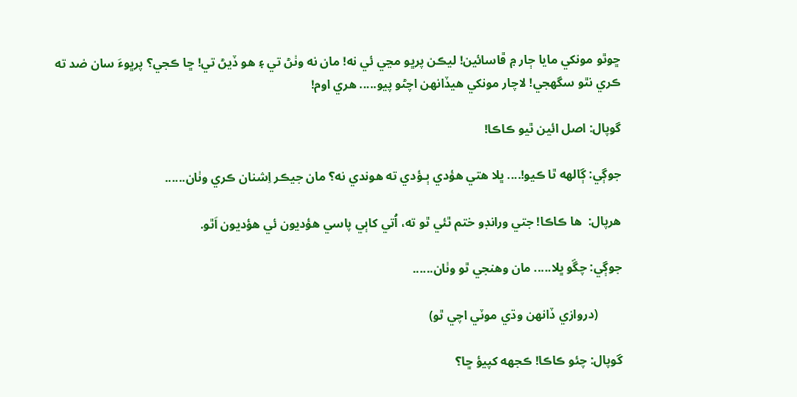ڇوٿو مونکي مايا ڄار ۾ ڦاسائين! ليڪن پرڀو مڃي ئي نه! مان نه وٺڻ تي ۽ هو ڏيڻ تي! ڇا ڪجي؟ پرڀوءَ سان ضد ته ڪري نٿو سگهجي! لاچار مونکي هيڏانهن اچڻو پيو..... هري اوم!

گوپال: اصل ائين ٿيو ڪاڪا!

جوڳي: ڳالهه ٿا ڪيو!.... ڀلا هتي هؤدي ٻـؤدي ته هوندي نه؟ مان جيڪر اِشنان ڪري وٺان......

هرپال:  ها ڪاڪا! جتي ورانڊو ختم ٿئي ٿو ته، اُتي کاٻي پاسي هؤديون ئي هؤديون اَٿو.

جوڳي: چڱو ڀلا..... مان وهنجي ٿو وٺان......

        (دروازي ڏانهن وڌي موٽي اچي ٿو)

گوپال: چئو ڪاڪا! ڪجهه کپيؤ ڇا؟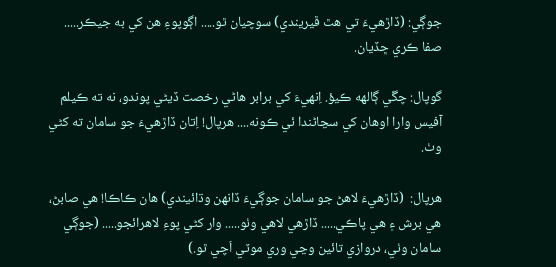جوڳي: (ڏاڙهيءَ تي هٿ ڦيريندي) سوچيان ٿو..... اڳوپوءِ هن کي به جيڪر..... صفا ڪري ڇڏيان.

گوپال: چڱي ڳالهه ڪيؤ. اِنهيءَ کي برابر هاڻي رخصت ڏيڻي پوندو، نه ته ڪيلم آفيس وارا اوهان کي سڃاڻندا ئي ڪونه.... هرپال! اِتان ڏاڙهيءَ جو سامان ته کڻي وٺ.

هرپال:  (ڏاڙهيءَ لاهڻ جو سامان جوڳيءَ ڏانهن وڌائيندي) هان ڪاڪا! هي صابڻ، هي برش ۽ هي پاڪي..... ڏاڙهي لاهي وٺو..... وار کڻي پوءِ لاهرائجو..... (جوڳي سامان وٺي، دروازي تائين وڃي وري موٽي اَچي ٿو.)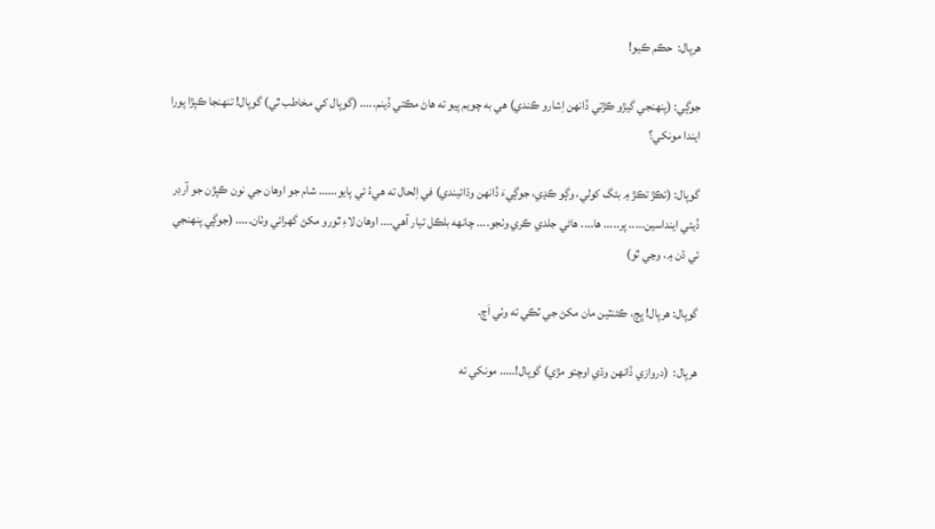هرپال:  حڪم ڪيو!

جوڳي: (پنهنجي گيڙو ڪڙتي ڏانهن اِشارو ڪندي) هي به چويم پيو ته هاڻ مڪتي ڏينم..... (گوپال کي مخاطب ٿي) گوپال! تنهنجا ڪپڙا پورا ايندا مونکي؟

گوپال: (تڪڙ تڪڙ ۾ بئگ کولي، وڳو ڪڍي، جوڳيءَ ڏانهن وڌائيندي) في اِلحال ته هيءُ ئي پايو...... شام جو اوهان جي نون ڪپڙن جو آرڊر ڏيئي اينداسين..... پر..... ها.... هاڻي جلدي ڪري وٺجو.... چانهه بلڪل تيار آهي.... اوهان لاءِ ٿورو مکڻ گهرائي وٺان..... (جوڳي پنهنجي ئي ڌن ۾، وڃي ٿو)

گوپال: هرپال! ڀڄ، ڪئنٽين مان مکڻ جي ٽڪي ته وٺي اَچ.

هرپال:  (دروازي ڏانهن وڌي اوچتو مڙي) گوپال!..... مونکي ته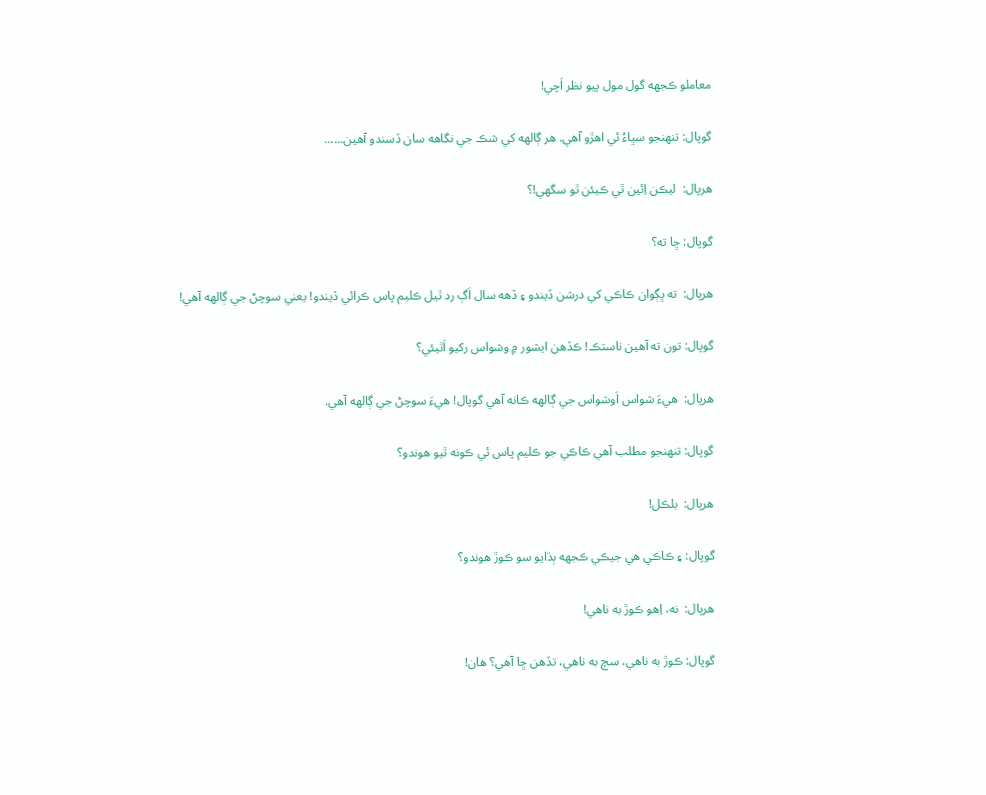معاملو ڪجهه گول مول پيو نظر اَچي!

گوپال: تنهنجو سڀاءُ ئي اهڙو آهي. هر ڳالهه کي شڪ جي نگاهه سان ڏسندو آهين......

هرپال:  ليڪن اِئين ٿي ڪيئن ٿو سگهي!؟

گوپال: ڇا ته؟

هرپال:  ته ڀڳوان ڪاڪي کي درشن ڏيندو ۽ ڏهه سال اَڳ رد ٿيل ڪليم پاس ڪرائي ڏيندو! يعني سوچڻ جي ڳالهه آهي!

گوپال: تون ته آهين ناستڪ! ڪڏهن ايشور ۾ وشواس رکيو اَٿيئي؟

هرپال:  هيءَ شواس اَوشواس جي ڳالهه ڪانه آهي گوپال! هيءَ سوچڻ جي ڳالهه آهي.

گوپال: تنهنجو مطلب آهي ڪاڪي جو ڪليم پاس ئي ڪونه ٿيو هوندو؟

هرپال:  بلڪل!

گوپال: ۽ ڪاڪي هي جيڪي ڪجهه ٻڌايو سو ڪوڙ هوندو؟

هرپال:  نه، اِهو ڪوڙ به ناهي!

گوپال: ڪوڙ به ناهي، سچ به ناهي، تڏهن ڇا آهي؟ هان!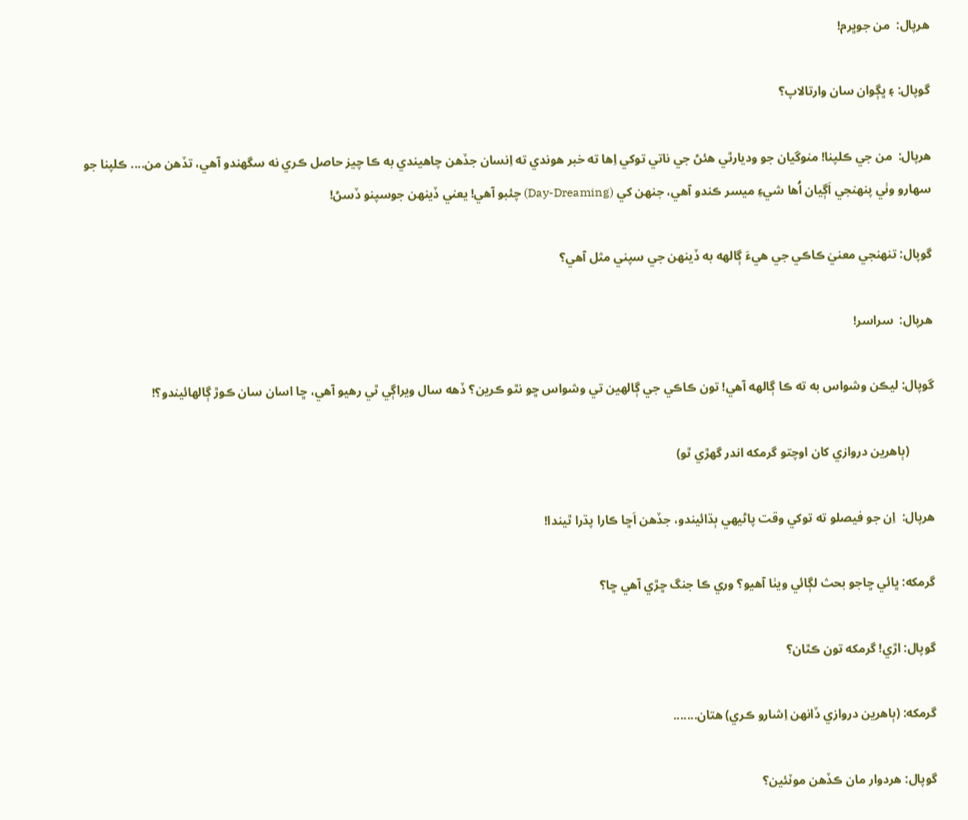هرپال:  من جوڀرم!

گوپال: ۽ ڀڳوان سان وارتالاپ؟

هرپال:  من جي ڪلپنا! منوگيان جو وديارٿي هئڻ جي ناتي توکي اِها ته خبر هوندي ته اِنسان جڏهن چاهيندي به ڪا چيز حاصل ڪري نه سگهندو آهي، تڏهن من.... ڪلپنا جو سهارو وٺي پنهنجي اَڳيان اُها شيءِ ميسر ڪندو آهي، جنهن کي (Day-Dreaming) چئبو آهي! يعني ڏينهن جوسپنو ڏسڻ!

گوپال: تنهنجي معنيٰ ڪاڪي جي هيءَ ڳالهه به ڏينهن جي سپني مثل آهي؟

هرپال:  سراسر!

گوپال: ليڪن وشواس به ته ڪا ڳالهه آهي! تون ڪاڪي جي ڳالهين تي وشواس ڇو نٿو ڪرين؟ ڏهه سال ويراڳي ٿي رهيو آهي، ڇا اسان سان ڪوڙ ڳالهائيندو؟!

        (ٻاهرين دروازي کان اوچتو گرمکه اندر گهڙي ٿو)

هرپال:  اِن جو فيصلو ته توکي وقت پاڻيهي ٻڌائيندو، جڏهن اَڇا ڪارا پڌرا ٿيندا!

گرمکه: ڀائي ڇاجو بحث لڳائي ويٺا آهيو؟ وري ڪا جنگ ڇڙي آهي ڇا؟

گوپال: اڙي! گرمکه تون ڪٿان؟

گرمکه: (ٻاهرين دروازي ڏانهن اِشارو ڪري) هتان.......

گوپال: هردوار مان ڪڏهن موٽئين؟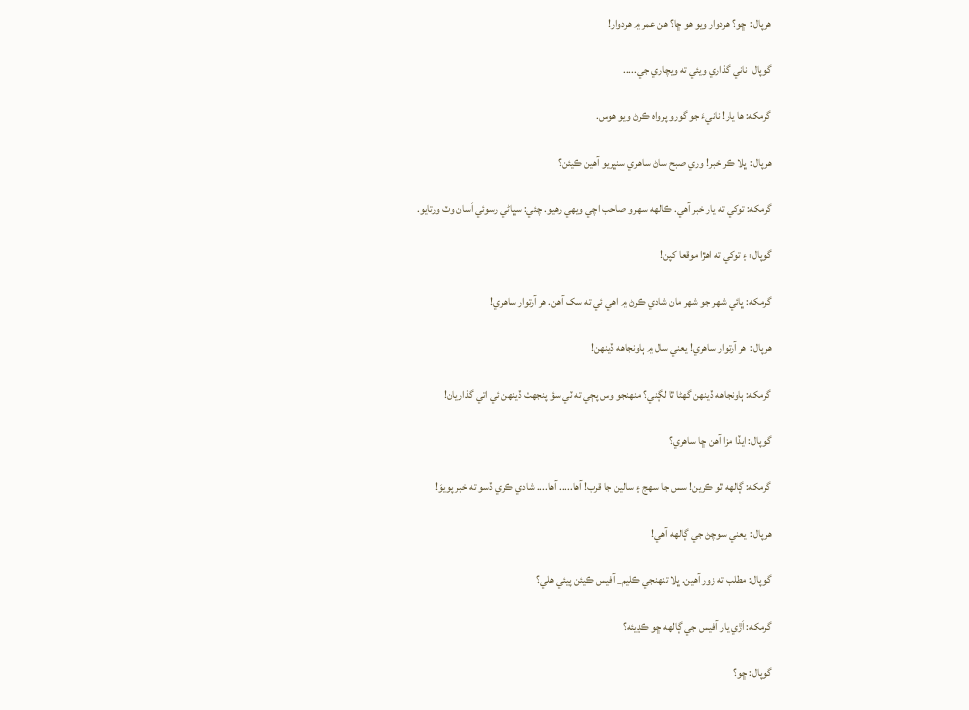هرپال:  ڇو؟ هردوار ويو هو ڇا؟ هن عمر ۾ هردوار!

گوپال  ناني گذاري ويئي ته ويچاري جي.....

گرمکه: ها يار! نانيءَ جو گورو پرواه ڪرڻ ويو هوس.

هرپال:  ڀلا ڪر خبر! وري صبح ساڻ ساهري سنڀريو آهين ڪيئن؟

گرمکه: توکي ته يار خبر آهي. ڪالهه سهرو صاحب اچي ويهي رهيو. چئي: سڀاڻي رسوئي اَسان وٽ ورتايو.

گوپال: ۽ توکي ته اهڙا موقعا کپن!

گرمکه: ڀائي شهر جو شهر مان شادي ڪرڻ ۾ اهي ئي ته سک آهن. هر آرتوار ساهري!

هرپال:  هر آرتوار ساهري! يعني سال ۾ ٻاونجاهه ڏينهن!

گرمکه: ٻاونجاهه ڏينهن گهڻا ٿا لڳني؟ منهنجو وس پڄي ته ٽي سؤ پنجهٺ ڏينهن ئي اتي گذاريان!

گوپال: ايڏا مزا آهن ڇا ساهري؟

گرمکه: ڳالهه ٿو ڪرين! سس جا سهج ۽ سالين جا قرب! آها..... آها.... شادي ڪري ڏسو ته خبر پويوَ!

هرپال:  يعني سوچڻ جي ڳالهه آهي!

گوپال: مطلب ته زور آهين. ڀلا تنهنجي ڪليم_ آفيس ڪيئن پيئي هلي؟

گرمکه: اَڙي يار آفيس جي ڳالهه ڇو ڪڍيئه؟

گوپال: ڇو؟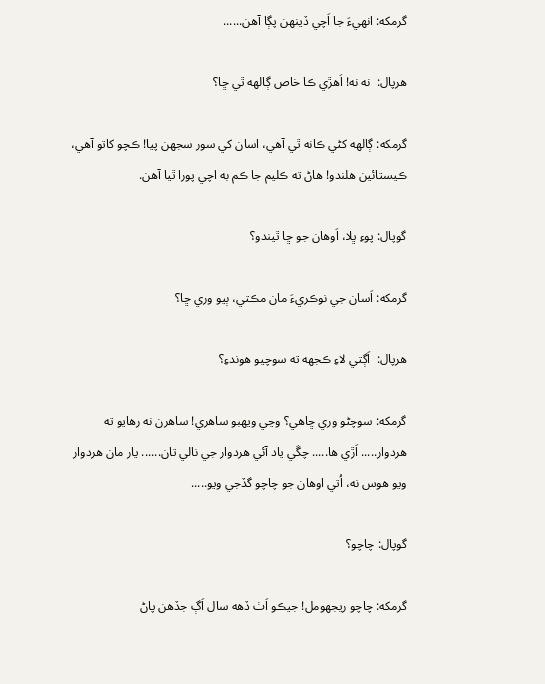گرمکه: انهيءَ جا اَچي ڏينهن پڳا آهن......

هرپال:  نه نه! اَهڙي ڪا خاص ڳالهه ٿي ڇا؟

گرمکه: ڳالهه کڻي ڪانه ٿي آهي، اسان کي سور سجهن پيا! ڪچو کاتو آهي، ڪيستائين هلندو! هاڻ ته ڪليم جا ڪم به اچي پورا ٿيا آهن.

گوپال: پوءِ ڀلا، اَوهان جو ڇا ٿيندو؟

گرمکه: اَسان جي نوڪريءَ مان مڪتي، ٻيو وري ڇا؟

هرپال:  اَڳتي لاءِ ڪجهه ته سوچيو هوندءِ؟

گرمکه: سوچڻو وري ڇاهي؟ وڃي ويهبو ساهري! ساهرن نه رهايو ته هردوار..... اَڙي ها..... چڱي ياد آئي هردوار جي نالي تان...... يار مان هردوار ويو هوس نه، اُتي اوهان جو چاچو گڏجي ويو.....

گوپال: چاچو؟

گرمکه: چاچو ريجهومل! جيڪو اَٺ ڏهه سال اَڳ جڏهن پاڻ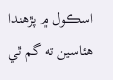اسڪول ۾ پڙهندا هئاسين ته گم ٿي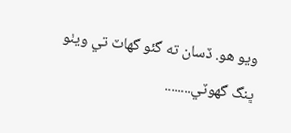ويو هو. ڏسان ته گئو گهاٽ تي ويٺو ڀنگ گهوٽي........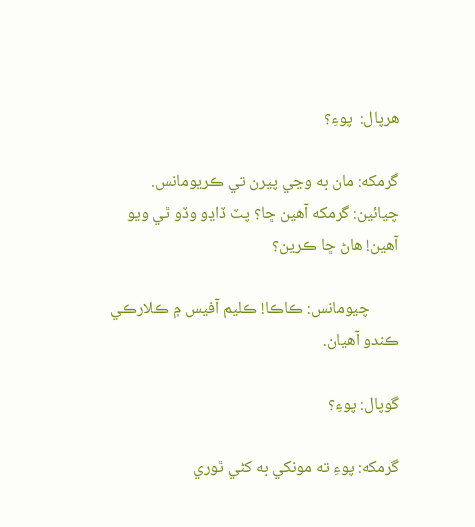هرپال:  پوءِ؟

گرمکه: مان به وڃي پيرن تي ڪريومانس. چيائين: گرمکه آهين ڇا؟ پٽ ڏاڍو وڏو ٿي ويو آهين! هاڻ ڇا ڪرين؟

        چيومانس: ڪاڪا! ڪليم آفيس ۾ ڪلارڪي ڪندو آهيان.

گوپال: پوءِ؟

گرمکه: پوءِ ته مونکي به کڻي ٿوري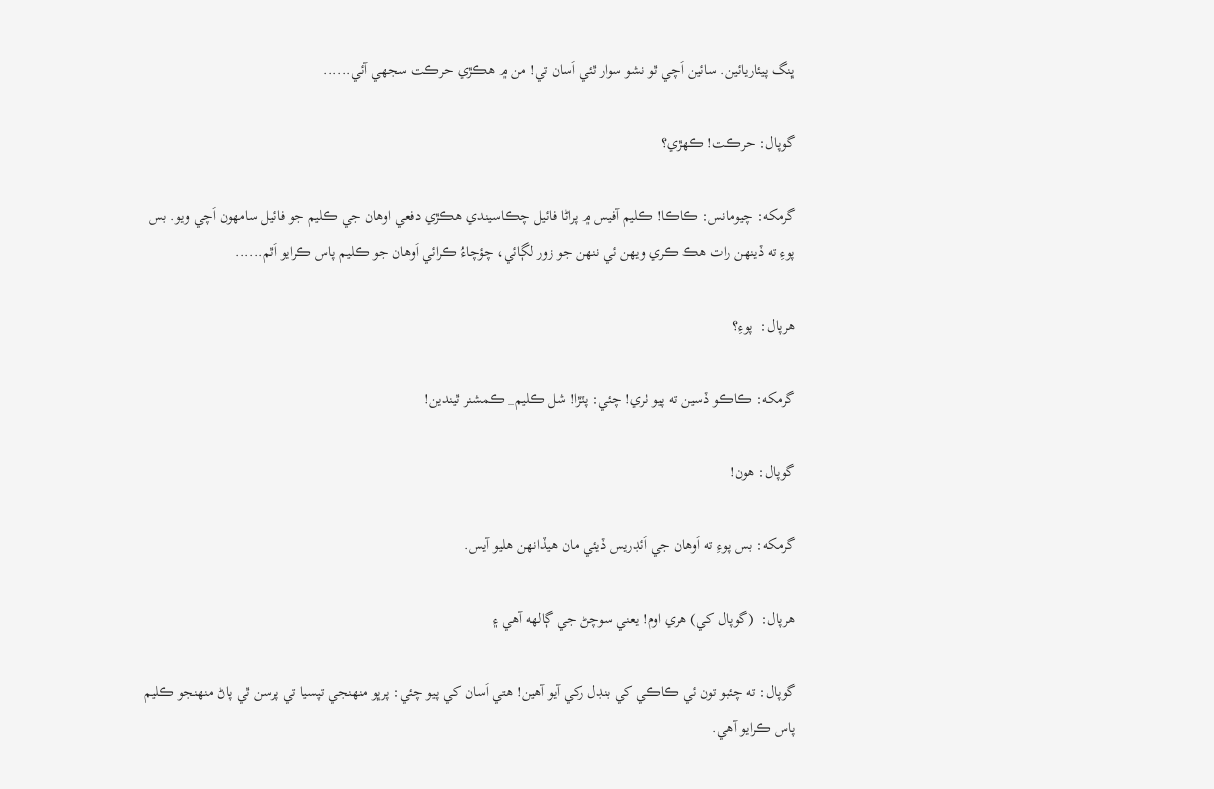ڀنگ پيئاريائين. سائين اَچي ٿو نشو سوار ٿئي اَسان تي! من ۾ هڪڙي حرڪت سجهي آئي......

گوپال: حرڪت! ڪهڙي؟

گرمکه: چيومانس: ڪاڪا! ڪليم آفيس ۾ پراڻا فائيل چڪاسيندي هڪڙي دفعي اوهان جي ڪليم جو فائيل سامهون اَچي ويو. بس پوءِ ته ڏينهن رات هڪ ڪري ويهن ئي ننهن جو زور لڳائي، چؤچاءُ ڪرائي اَوهان جو ڪليم پاس ڪرايو اَٿم......

هرپال:  پوءِ؟

گرمکه: ڪاڪو ڏسين ته پيو ٺري! چئي: پٽڙا! شل ڪليم_ ڪمشنر ٿيندين!

گوپال: هون!

گرمکه: بس پوءِ ته اَوهان جي اَئڊريس ڏيئي مان هيڏانهن هليو آيس.

هرپال:  (گوپال کي) هري اوم! يعني سوچڻ جي ڳالهه آهي ۽

گوپال: ته چئبو تون ئي ڪاڪي کي بنڊل رکي آيو آهين! هتي اَسان کي پيو چئي: پرڀو منهنجي تپسيا تي پرسن ٿي پاڻ منهنجو ڪليم پاس ڪرايو آهي.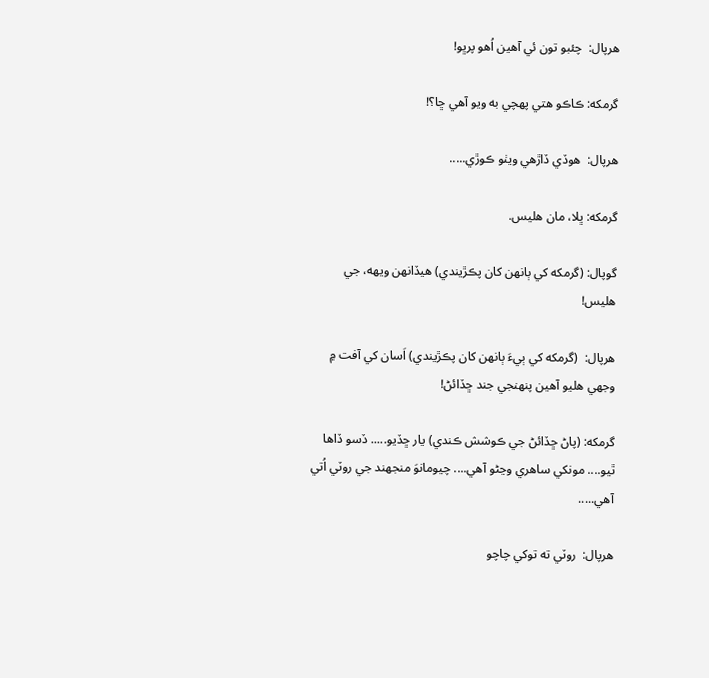هرپال:  چئبو تون ئي آهين اُهو پرڀو!

گرمکه: ڪاڪو هتي پهچي به ويو آهي ڇا؟!

هرپال:  هوڏي ڏاڙهي ويٺو ڪوڙي.....

گرمکه: ڀلا، مان هليس.

گوپال: (گرمکه کي ٻانهن کان پڪڙيندي) هيڏانهن ويهه، جي هليس!

هرپال:  (گرمکه کي ٻيءَ ٻانهن کان پڪڙيندي) اَسان کي آفت ۾ وجهي هليو آهين پنهنجي جند ڇڏائڻ!

گرمکه: (پاڻ ڇڏائڻ جي ڪوشش ڪندي) يار ڇڏيو..... ڏسو ڏاها ٿيو.... مونکي ساهري وڃڻو آهي.... چيومانوَ منجهند جي روٽي اُتي آهي.....

هرپال:  روٽي ته توکي چاچو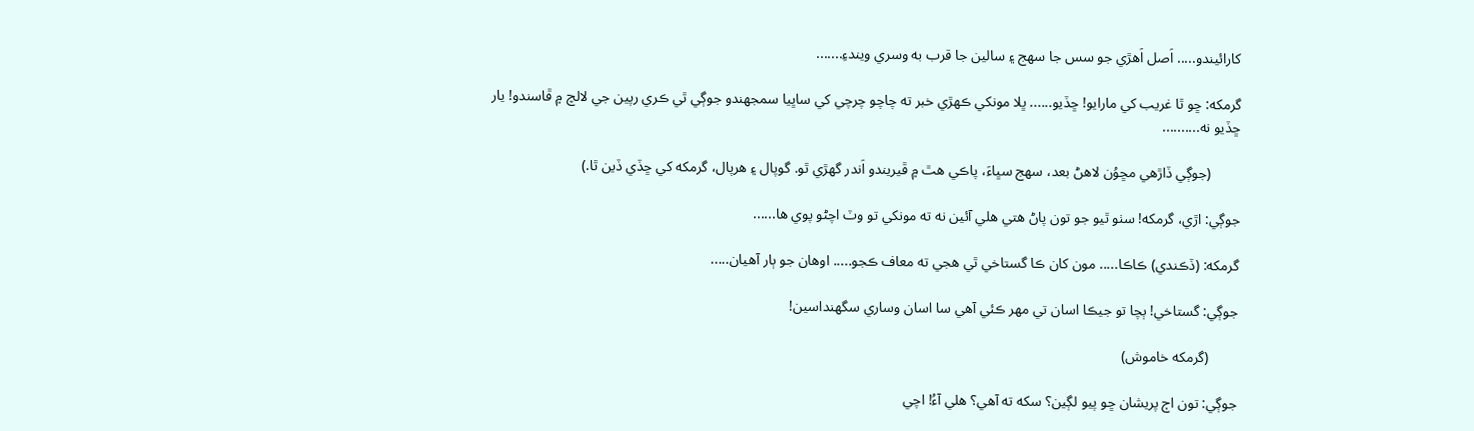کارائيندو..... اَصل اَهڙي جو سس جا سهج ۽ سالين جا قرب به وسري ويندءِ.......

گرمکه: ڇو ٿا غريب کي مارايو! ڇڏيو...... ڀلا مونکي ڪهڙي خبر ته چاچو چرچي کي ساڀيا سمجهندو جوڳي ٿي ڪري رپين جي لالچ ۾ ڦاسندو! يار ڇڏيو نه..........

        (جوڳي ڏاڙهي مڇوُن لاهڻ بعد، سهج سڀاءَ، پاڪي هٿ ۾ ڦيريندو اَندر گهڙي ٿو. گوپال ۽ هرپال، گرمکه کي ڇڏي ڏين ٿا.)

جوڳي: اڙي، گرمکه! سٺو ٿيو جو تون پاڻ هتي هلي آئين نه ته مونکي تو وٽ اچڻو پوي ها......

گرمکه: (ڏڪندي) ڪاڪا..... مون کان ڪا گستاخي ٿي هجي ته معاف ڪجو..... اوهان جو ٻار آهيان.....

جوڳي: گستاخي! ٻچا تو جيڪا اسان تي مهر ڪئي آهي سا اسان وساري سگهنداسين!

        (گرمکه خاموش)

جوڳي: تون اڄ پريشان ڇو پيو لڳين؟ سکه ته آهي؟ هلي آءُ! اچي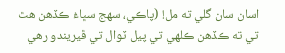اسان سان گلي ته مل! (پاڪي، سهج سڀاءُ ڪڏهن هٿ تي ته ڪڏهن ڪلهي تي پيل ٽوال تي ڦيريندو رهي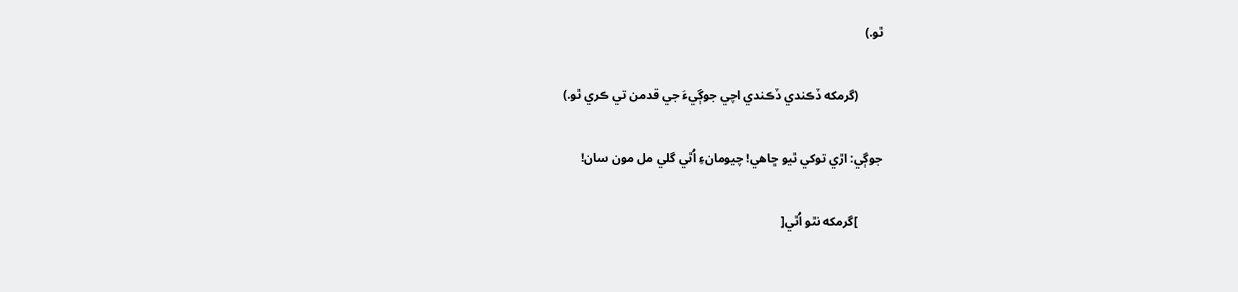ٿو.)

        (گرمکه ڏڪندي ڏڪندي اچي جوڳيءَ جي قدمن تي ڪري ٿو.)

جوڳي: اڙي توکي ٿيو ڇاهي! چيومانءِ اُٿي گلي مل مون سان!

        ]گرمکه نٿو اُٿي[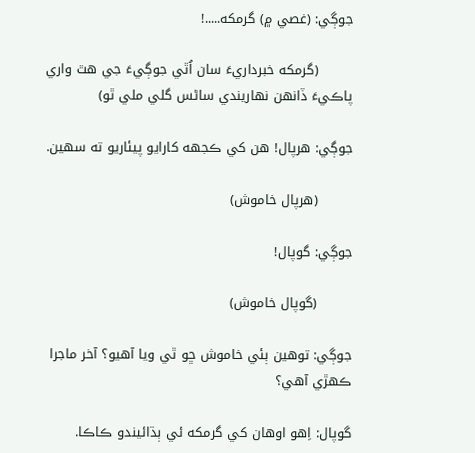جوڳي: (غصي ۾) گرمکه.....!

        (گرمکه خبرداريءَ سان اُٿي جوڳيءَ جي هٿ واري پاڪيءَ ڏانهن نهاريندي ساڻس گلي ملي ٿو)

جوڳي: هرپال! هن کي ڪجهه کارايو پيئاريو ته سهين.

        (هرپال خاموش)

جوڳي: گوپال!

        (گوپال خاموش)

جوڳي: توهين ٻئي خاموش ڇو ٿي ويا آهيو؟ آخر ماجرا ڪهڙي آهي؟

گوپال: اِهو اوهان کي گرمکه ئي ٻڌائيندو ڪاڪا.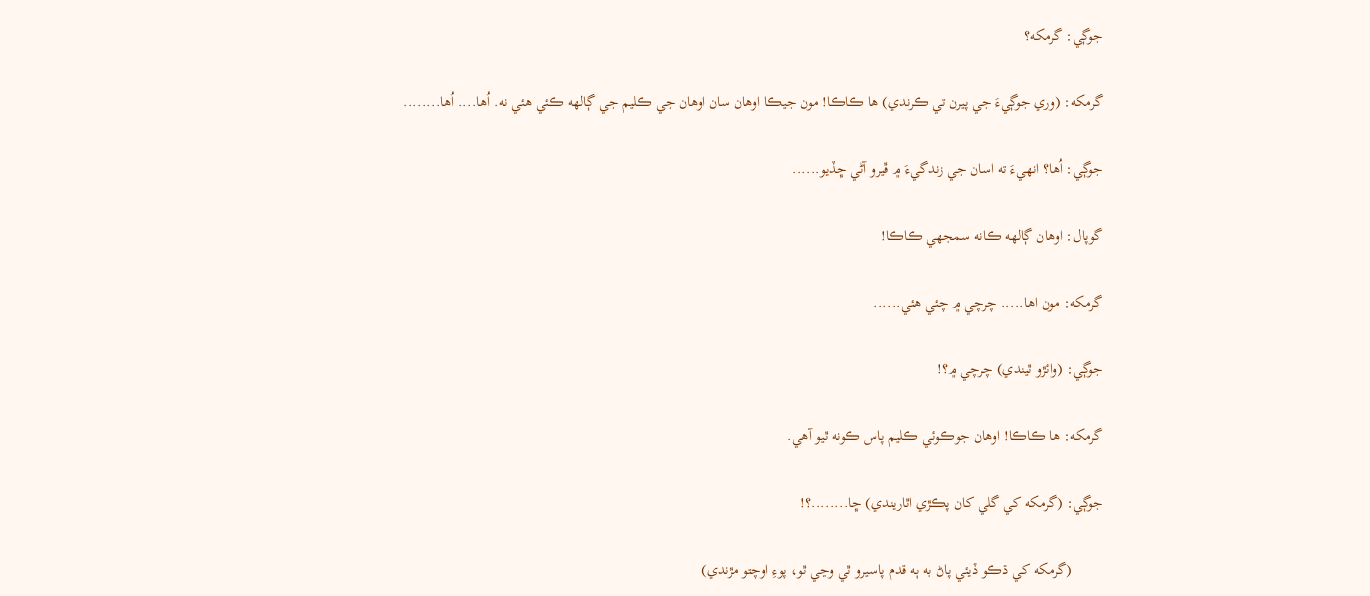جوڳي: گرمکه؟

گرمکه: (وري جوڳيءَ جي پيرن تي ڪرندي) ها ڪاڪا! مون جيڪا اوهان سان اوهان جي ڪليم جي ڳالهه ڪئي هئي نه. اُها.... اُها........

جوڳي: اُها؟ انهيءَ ته اسان جي زندگيءَ ۾ ڦيرو آڻي ڇڏيو......

گوپال: اوهان ڳالهه ڪانه سمجهي ڪاڪا!

گرمکه: مون اها..... چرچي ۾ چئي هئي......

جوڳي: (وائڙو ٿيندي) چرچي ۾؟!

گرمکه: ها ڪاڪا! اوهان جوڪوئي ڪليم پاس ڪونه ٿيو آهي.

جوڳي: (گرمکه کي گلي کان پڪڙي اٿاريندي) ڇا........؟!

        (گرمکه کي ڌڪو ڏيئي پاڻ به ٻه قدم پاسيرو ٿي وڃي ٿو، پوءِ اوچتو مڙندي)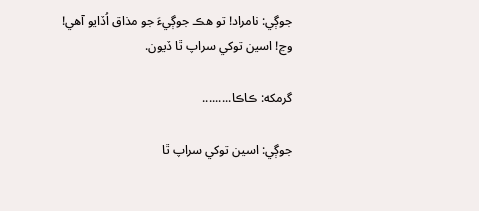جوڳي: نامراد! تو هڪ جوڳيءَ جو مذاق اُڏايو آهي! وڃ! اسين توکي سراپ ٿا ڏيون.

گرمکه: ڪاڪا.........

جوڳي: اسين توکي سراپ ٿا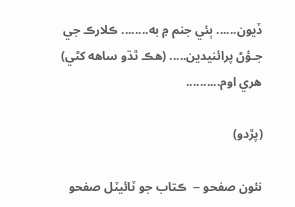ڏيون...... ٻئي جنم ۾ به........ ڪلارڪ جي جـؤڻ پرائنيدين..... (هڪ ٿڌو ساهه کڻي) هري اوم..........

(پڙدو)

نئون صفحو --  ڪتاب جو ٽائيٽل صفحو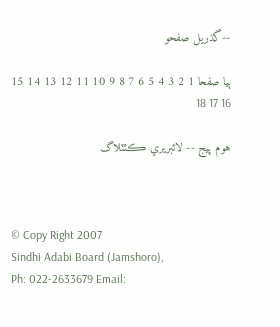--گذريل صفحو

ٻيا صفحا 1 2 3 4 5 6 7 8 9 10 11 12 13 14 15 16 17 18

هوم پيج -- لائبريري ڪئٽلاگ



© Copy Right 2007
Sindhi Adabi Board (Jamshoro),
Ph: 022-2633679 Email: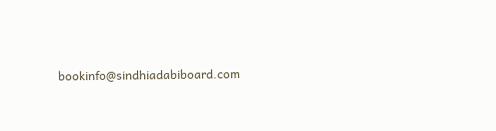bookinfo@sindhiadabiboard.com